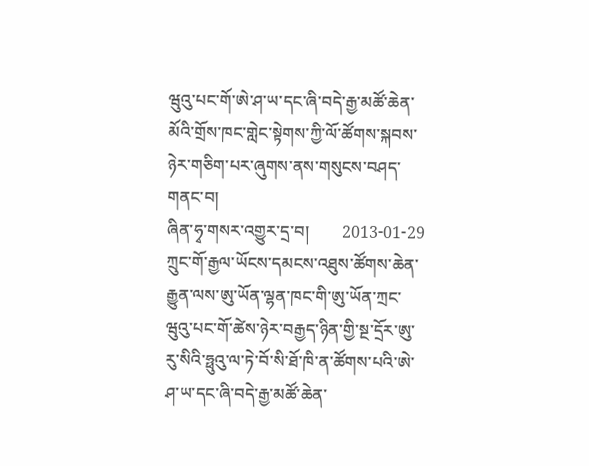ཝུའུ་པང་གོ་ཨེ་ཤ་ཡ་དང་ཞི་བདེ་རྒྱ་མཚོ་ཆེན་མོའི་གྲོས་ཁང་གླེང་སྟེགས་ཀྱི་ལོ་ཚོགས་སྐབས་ཉེར་གཅིག་པར་ཞུགས་ནས་གསུངས་བཤད་གནང་བ།
ཞིན་ཧྭ་གསར་འགྱུར་དྲ་བ།        2013-01-29
ཀྲུང་གོ་རྒྱལ་ཡོངས་དམངས་འཐུས་ཚོགས་ཆེན་རྒྱུན་ལས་ཨུ་ཡོན་ལྷན་ཁང་གི་ཨུ་ཡོན་ཀྲང་ཝུའུ་པང་གོ་ཚེས་ཉེར་བརྒྱད་ཉིན་གྱི་སྔ་དྲོར་ཨུ་རུ་སིའི་ཧྥུའུ་ལ་ཏེ་བོ་སི་ཐོ་ཁི་ན་ཚོགས་པའི་ཨེ་ཤ་ཡ་དང་ཞི་བདེ་རྒྱ་མཚོ་ཆེན་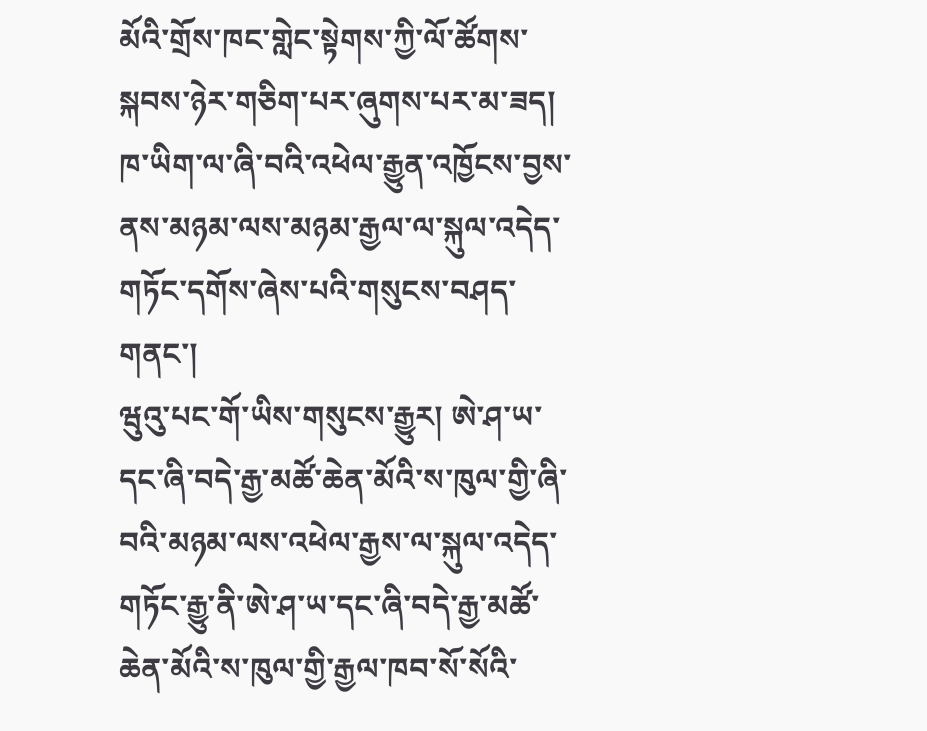མོའི་གྲོས་ཁང་གླེང་སྟེགས་ཀྱི་ལོ་ཚོགས་སྐབས་ཉེར་གཅིག་པར་ཞུགས་པར་མ་ཟད། ཁ་ཡིག་ལ་ཞི་བའི་འཕེལ་རྒྱུན་འཁྱོངས་བྱས་ནས་མཉམ་ལས་མཉམ་རྒྱལ་ལ་སྐུལ་འདེད་གཏོང་དགོས་ཞེས་པའི་གསུངས་བཤད་གནང་།
ཝུའུ་པང་གོ་ཡིས་གསུངས་རྒྱུར། ཨེ་ཤ་ཡ་དང་ཞི་བདེ་རྒྱ་མཚོ་ཆེན་མོའི་ས་ཁུལ་གྱི་ཞི་བའི་མཉམ་ལས་འཕེལ་རྒྱས་ལ་སྐུལ་འདེད་གཏོང་རྒྱུ་ནི་ཨེ་ཤ་ཡ་དང་ཞི་བདེ་རྒྱ་མཚོ་ཆེན་མོའི་ས་ཁུལ་གྱི་རྒྱལ་ཁབ་སོ་སོའི་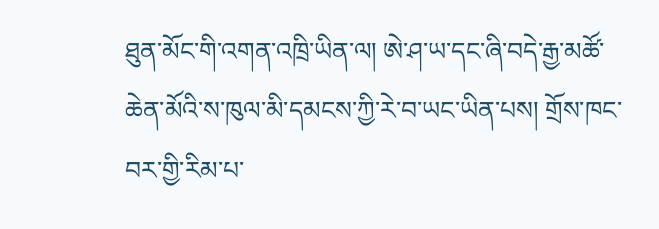ཐུན་མོང་གི་འགན་འཁྲི་ཡིན་ལ། ཨེ་ཤ་ཡ་དང་ཞི་བདེ་རྒྱ་མཚོ་ཆེན་མོའི་ས་ཁུལ་མི་དམངས་ཀྱི་རེ་བ་ཡང་ཡིན་པས། གྲོས་ཁང་བར་གྱི་རིམ་པ་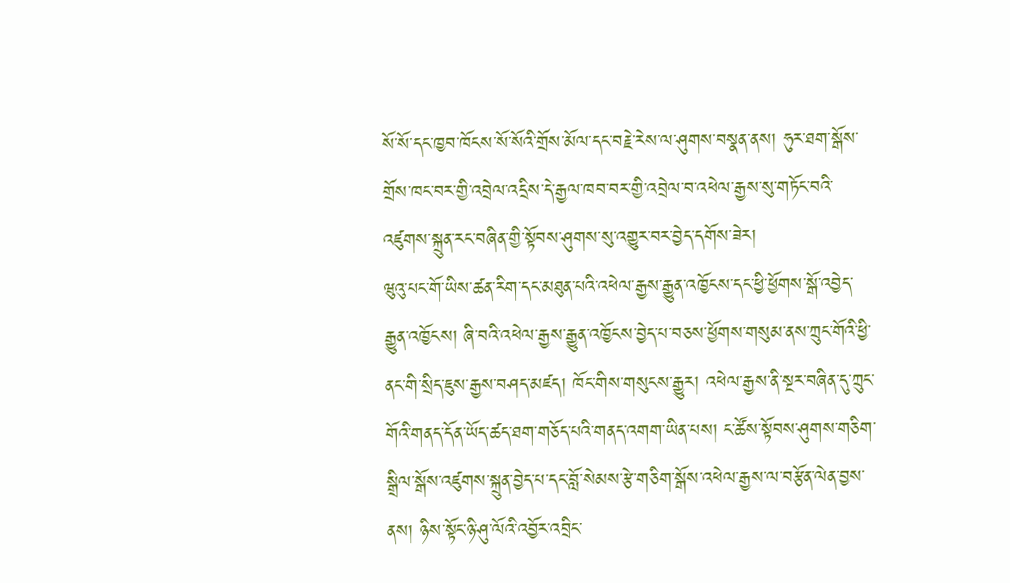སོ་སོ་དང་ཁྱབ་ཁོངས་སོ་སོའི་གྲོས་མོལ་དང་བརྗེ་རེས་ལ་ཤུགས་བསྣན་ནས། ཧུར་ཐག་སྒོས་གྲོས་ཁང་བར་གྱི་འབྲེལ་འདྲིས་དེ་རྒྱལ་ཁབ་བར་གྱི་འབྲེལ་བ་འཕེལ་རྒྱས་སུ་གཏོང་བའི་འཛུགས་སྐྲུན་རང་བཞིན་གྱི་སྟོབས་ཤུགས་སུ་འགྱུར་བར་བྱེད་དགོས་ཟེར།
ཝུའུ་པང་གོ་ཡིས་ཚན་རིག་དང་མཐུན་པའི་འཕེལ་རྒྱས་རྒྱུན་འཁྱོངས་དང་ཕྱི་ཕྱོགས་སྒོ་འབྱེད་རྒྱུན་འཁྱོངས། ཞི་བའི་འཕེལ་རྒྱས་རྒྱུན་འཁྱོངས་བྱེད་པ་བཅས་ཕྱོགས་གསུམ་ནས་ཀྲུང་གོའི་ཕྱི་ནང་གི་སྲིད་ཇུས་རྒྱས་བཤད་མཛད། ཁོང་གིས་གསུངས་རྒྱུར། འཕེལ་རྒྱས་ནི་སྔར་བཞིན་དུ་ཀྲུང་གོའི་གནད་དོན་ཡོད་ཚད་ཐག་གཅོད་པའི་གནད་འགག་ཡིན་པས། ང་ཚོས་སྟོབས་ཤུགས་གཅིག་སྒྲིལ་སྒོས་འཛུགས་སྐྲུན་བྱེད་པ་དང་བློ་སེམས་རྩེ་གཅིག་སྒོས་འཕེལ་རྒྱས་ལ་བརྩོན་ལེན་བྱས་ནས། ཉིས་སྟོང་ཉི་ཤུ་ལོའི་འབྱོར་འབྲིང་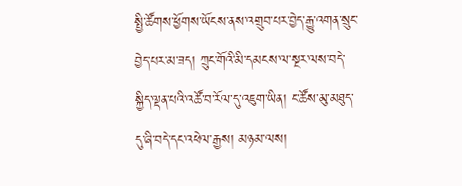སྤྱི་ཚོགས་ཕྱོགས་ཡོངས་ནས་འགྲུབ་པར་བྱེད་རྒྱུ་འགན་སྲུང་བྱེད་པར་མ་ཟད། ཀྲུང་གོའི་མི་དམངས་ལ་སྔར་ལས་བདེ་སྐྱིད་ལྡན་པའི་འཚོ་བ་རོལ་དུ་འཇུག་ཡིན། ང་ཚོས་མུ་མཐུད་དུ་ཞི་བདེ་དང་འཕེལ་རྒྱས། མཉམ་ལས།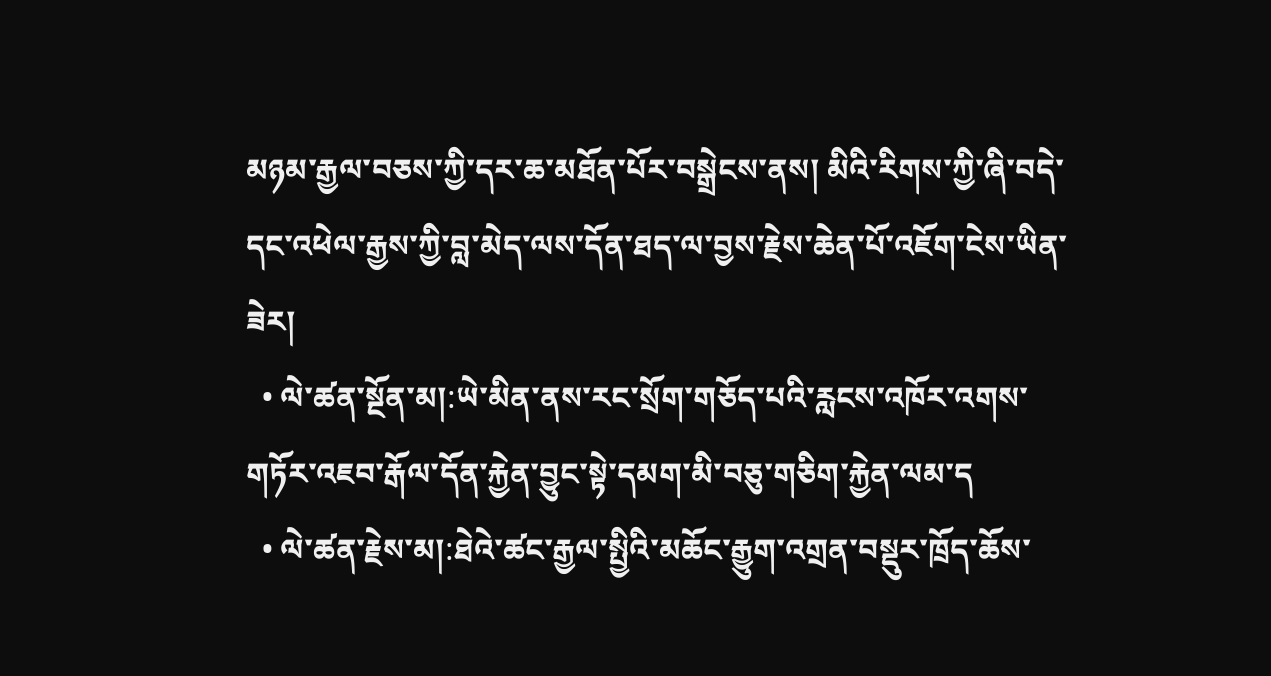མཉམ་རྒྱལ་བཅས་ཀྱི་དར་ཆ་མཐོན་པོར་བསྒྲེངས་ནས། མིའི་རིགས་ཀྱི་ཞི་བདེ་དང་འཕེལ་རྒྱས་ཀྱི་བླ་མེད་ལས་དོན་ཐད་ལ་བྱས་རྗེས་ཆེན་པོ་འཇོག་ངེས་ཡིན་ཟེར།
  • ལེ་ཚན་སྔོན་མ།:ཡེ་མིན་ནས་རང་སྲོག་གཅོད་པའི་རླངས་འཁོར་འགས་གཏོར་འཇབ་རྒོལ་དོན་རྐྱེན་བྱུང་སྟེ་དམག་མི་བཅུ་གཅིག་རྐྱེན་ལམ་ད
  • ལེ་ཚན་རྗེས་མ།:ཐེའེ་ཚང་རྒྱལ་སྤྱིའི་མཆོང་རྒྱུག་འགྲན་བསྡུར་ཁྲོད་ཆོས་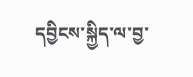དབྱིངས་སྐྱིད་ལ་བྱ་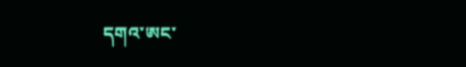དགའ་ཨང་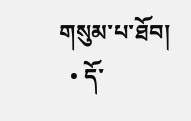གསུམ་པ་ཐོབ།
  • དོ་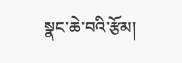སྣང་ཆེ་བའི་རྩོམ།